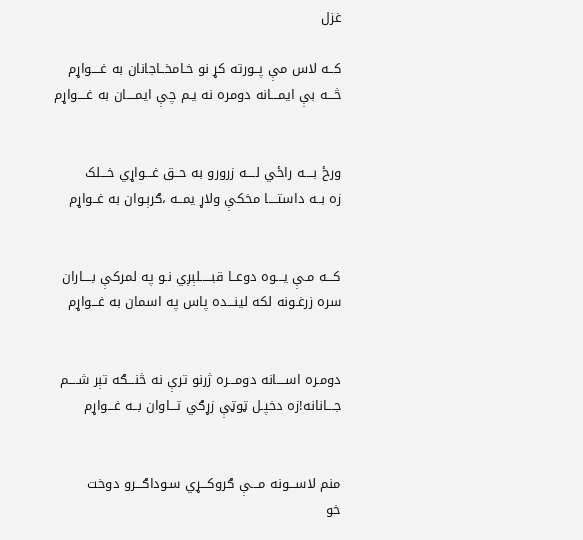غزل

کــه لاس مې پــورته کړ نو خـامخــاجانان به غــــواړم
څـــه بې ایمـــانه دومره نه یـم چې ایمــــان به غــــواړم


ورځ بــــه راځي لــــه زرورو به حــق غـــواړي خـــلک
زه بــه داستــــا مخکې ولاړ یمــه ،ګرېـوان به غــواړم


کـــه مـې یـــوه دوعــا قبـــــلېږي نـو په لمرکې بــــاران
سره زرغـونه لکه لینـــده پاس په اسمان به غـــواړم


دومـره اســــانه دومـــره ژرنو ترې نه څنـــګه تېر شــــم
جـــانانه!زه دخپـل ټوټې زړګي تـــاوان بــه غـــواړم


منم لاســـونه مـــې ګروکـــړي سـوداګـــرو دوخت
خو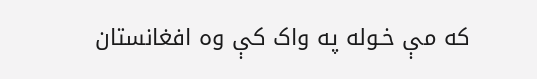که مې خـوله په واک کې وه افغانستان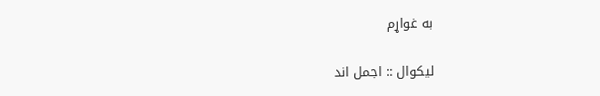به غواړم

لیکوال :: اجمل اند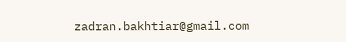zadran.bakhtiar@gmail.com